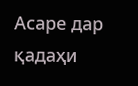Асаре дар қадаҳи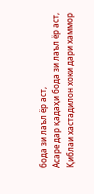бода зи лаъл ёр аст,
Асаре дар қадаҳи бода зи лаъл ёр аст,
Қиблаи хастадилон хоки дари хаммор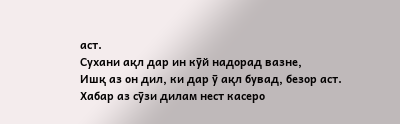аст.
Сухани ақл дар ин кӯй надорад вазне,
Ишқ аз он дил, ки дар ӯ ақл бувад, безор аст.
Хабар аз сӯзи дилам нест касеро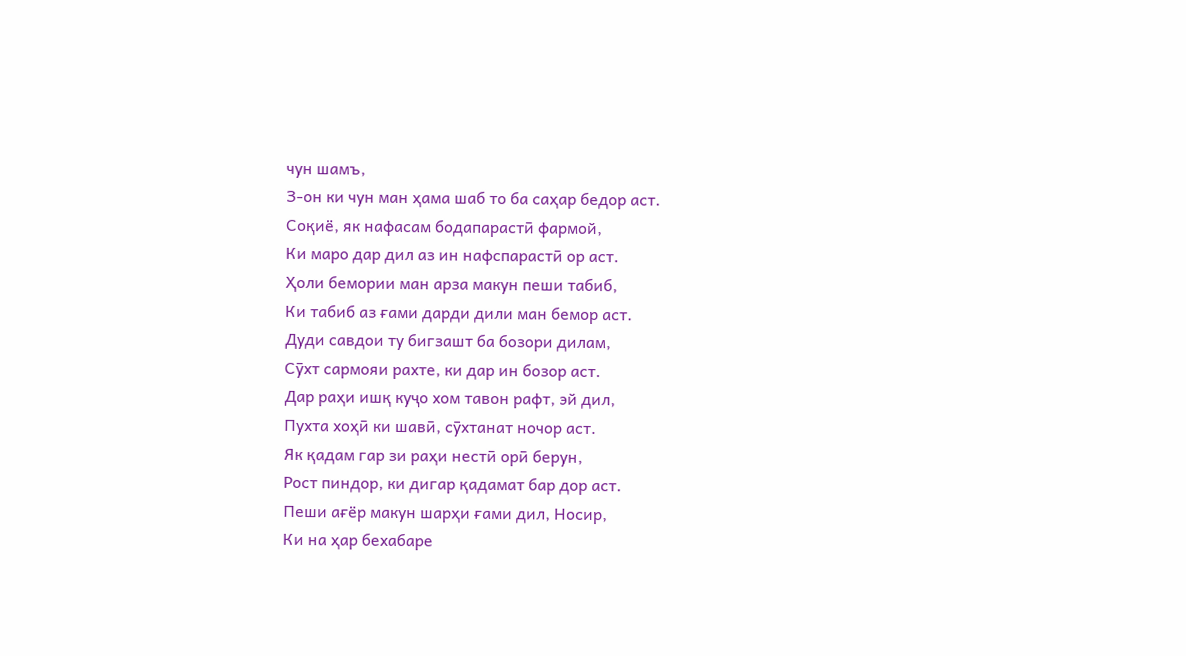чун шамъ,
З-он ки чун ман ҳама шаб то ба саҳар бедор аст.
Соқиё, як нафасам бодапарастӣ фармой,
Ки маро дар дил аз ин нафспарастӣ ор аст.
Ҳоли бемории ман арза макун пеши табиб,
Ки табиб аз ғами дарди дили ман бемор аст.
Дуди савдои ту бигзашт ба бозори дилам,
Сӯхт сармояи рахте, ки дар ин бозор аст.
Дар раҳи ишқ куҷо хом тавон рафт, эй дил,
Пухта хоҳӣ ки шавӣ, сӯхтанат ночор аст.
Як қадам гар зи раҳи нестӣ орӣ берун,
Рост пиндор, ки дигар қадамат бар дор аст.
Пеши ағёр макун шарҳи ғами дил, Носир,
Ки на ҳар бехабаре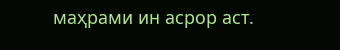маҳрами ин асрор аст.